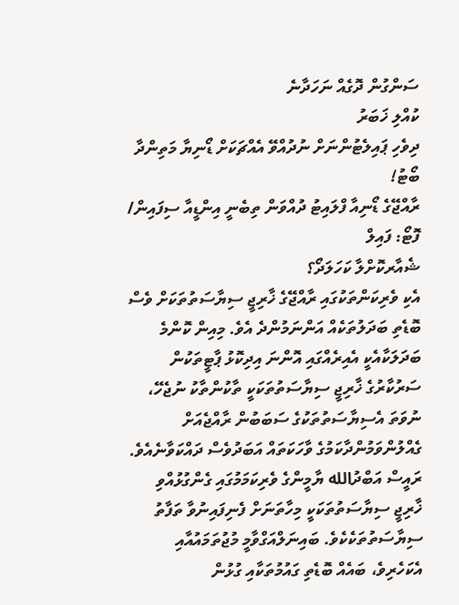ސަންގުން ދޮގެއް ނަހަދާނެ
ކުއްލި ޚަބަރު
ދިވެހި ޕައިލެޓުންނަށް ނުދުއްވޭ އެއްޗަކަށް ޑޯނިޔާ މަތިންދާ ބޯޓު!
ރާއްޖޭގެ ޑޯނިއާ ފްލައިޓު ދުއްވަން ތިބެނީ އިންޑީއާ ސިފައިން/ ފޮޓޯ: ފައިލް
ޝެއާރކޮށްލާ ކަހަލަދޯ؟
އެކި ވެރިކަންތަކުގައި ރާއްޖޭގެ ޚާރިޖީ ސިޔާސަތުތަކަށް ވެސް ބޮޑެތި ބަދަލުތަކެއް އަންނަމުންދެ އެވެ. މިއިން ކޮންމެ ބަދަލަކާއެކީ އެއިރެއްގައި އޮންނަ އިދިކޮޅު ޕާޓީތަކުން ސަރުކާރުގެ ޚާރިޖީ ސިޔާސަތުތަކަކީ ތާކުންތާކު ނުޖެހޭ، ނުވަތަ އެސިޔާސަތުތަކުގެ ސަބަބުން ރާއްޖެއަށް ގެއްލުންވަމުންދާކަމުގެ ވާހަކަތައް އަބަދުވެސް ދައްކަވާނެއެވެ.
ރައީސް އަބްދުالله ޔާމީންގެ ވެރިކަމަމުގައި ގެންގުޅުއްވި ޚާރިޖީ ސިޔާސަތުތަކަކީ މިހާތަނަށް ފެނިފައިނުވާ ތަފާތު ސިޔާސަތުތަކެކެވެ. ބައިނަލްއަގްވާމީ މުޖުތަމައުއާއި އެކަހެރިވެ، ބައެއް ބޮޑެތި ގައުމުތަކާއި ގުޅުން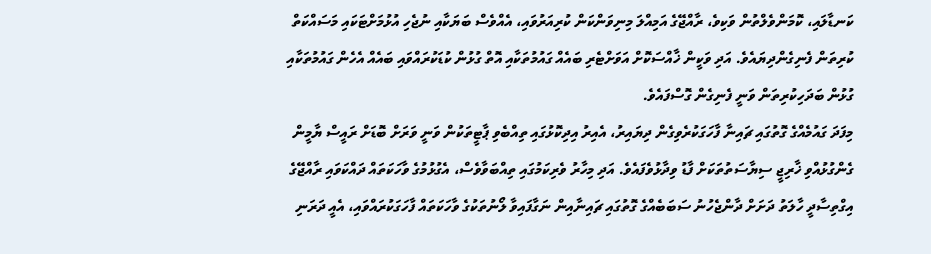ކަނޑާލައި، ކޮމަންވެލްތުން ވަކިވެ، ރާއްޖޭގެ އަމިއްލަ މިނިވަންކަން ކުރިއަރުވައި، އެއްވެސް ބަޔަކާއި ނުޖެހި އުޅުމަށްޓަކައި މަސައްކަތް ކުރިތަން ފެނިގެންދިޔައެވެ. އަދި ވަކީން ޚާއްސަކޮށް އަވަށްޓެރި ބައެއް ގައުމުތަކާއި އޮތް ގުޅުން ކުޑަކުރައްވައި ބައެއް އެހެން ގައުމުތަކާއި ގުޅުން ބަދަހިކުރިތަން ވަނީ ފެނިގެން ގޮސްފައެވެ.
މިފަދަ ގައުމެއްގެ ގޮތުގައި ޗައިނާ ފާހަގަކުރެވިގެން ދިޔައިރު، އެއިރު އިދިކޮޅުގައި ތިއްބެވި ޕާޓީތަކުން ވަނީ ވަރަށް ބޮޑަށް ރައީސް ޔާމީން ގެންގުޅުއްވި ޚާރިޖީ ސިޔާސަތުތަކަށް ފާޑު ވިދާޅުވެފައެވެ. އަދި މިހާރު ވެރިކަމުގައި ތިއްބަވާވެސް، އެގުޅުމުގެ ވާހަކަތައް ދައްކަވައި ރާއްޖޭގެ އިގްތިސާދީ ހާލަތު ދަށަށް ދާންޖެހުނު ސަބަބެއްގެ ގޮތުގައި ޗައިނާއިން ނަގާފައިވާ ލޯނުތަކުގެ ވާހަކަތައް ފާހަގަކުރައްވައި، އެއީ ދަރަނި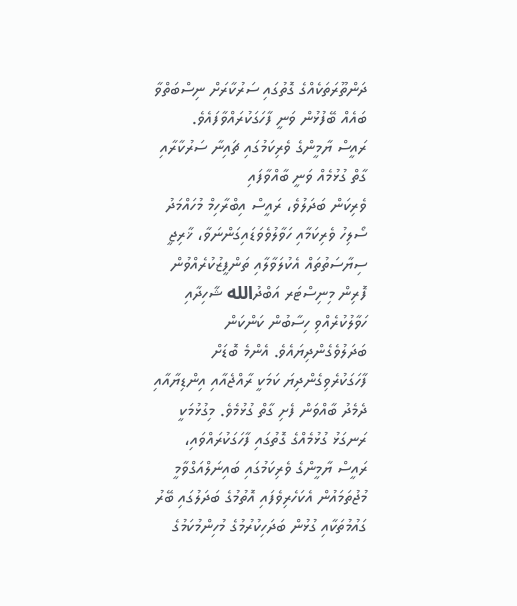ދަންތޫރަތަކެއްގެ ގޮތުގައި ސަރުކާރަށް ނިސްބަތްވާ ބައެއް ބޭފުޅުން ވަނީ ފާހަގަކުރައްވާފައެވެ.
ރައީސް ޔާމީންގެ ވެރިކަމުގައި ޗައިނާ ސަރުކާރާއި ގާތް ގުޅުމެއް ވަނީ ބާއްވާފައި
ވެރިކަން ބަދަލުވެ، ރައީސް އިބްރާހިމް މުހައްމަދު ސޯލިހު ވެރިކަމާއި ހަވާލުވެވަޑައިގަންނަވާ، ޚާރިޖީ ސިޔާސަތުތައް އެކުލަވާލާއި ތަންފީޒުކުރެއްވުން ފޮރިން މިނިސްޓަރ އަބްދުالله ޝާހިދާއި ހަވާލުކުރެއްވި ހިސާބުން ކަންކަން ބަދަލުވެގެންދިޔައެވެ. އެންމެ ބޮޑަށް ފާހަގަކުރެވިގެންދިޔަ ކަމަކީ ރާއްޖެއާއި އިންޑިޔާއާއި ދެމެދު ބާއްވަން ފެށި ގާތް ގުޅުމެވެ. މިގުޅުމަކީ ރަނގަޅު ގުޅުމެއްގެ ގޮތުގައި ފާހަގަކުރައްވައި، ރައީސް ޔާމީންގެ ވެރިކަމުގައި ބައިނަލްއަގްވާމީ މުޖުތަމައުން އެކަހެރިވެފައި އޮތުމުގެ ބަދަލުގައި ބޭރު ގައުމުތަކާއި ގުޅުން ބަދަހިކުރުމުގެ މުހިންމުކަމުގެ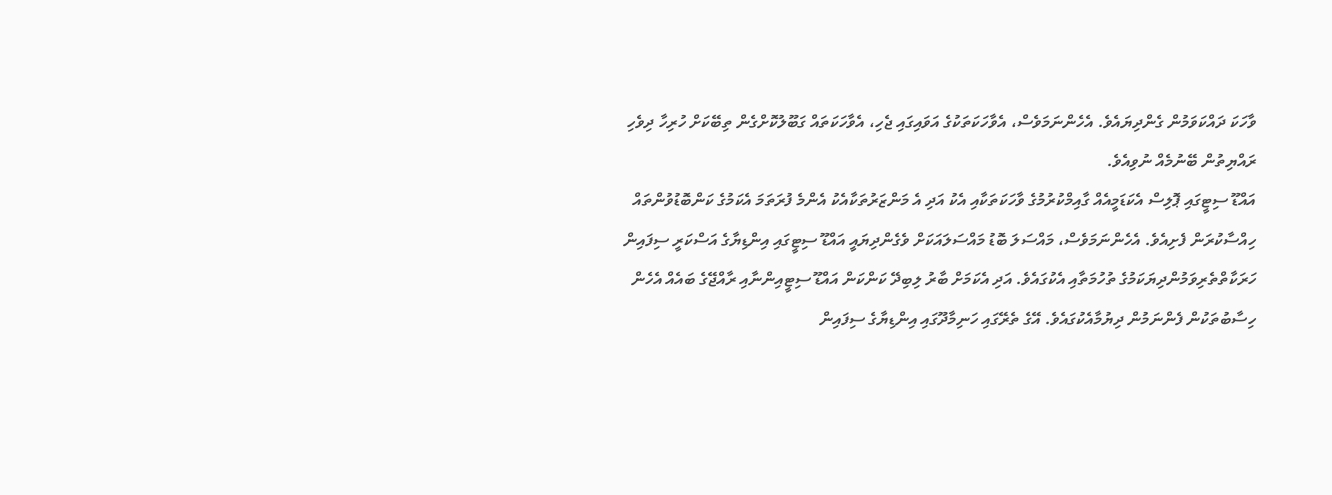ވާހަކަ ދައްކަވަމުން ގެންދިޔައެވެ. އެހެންނަމަވެސް، އެވާހަކަތަކުގެ އަވައިގައި ޖެހި، އެވާހަކަތައް ގަބޫލުކޮށްގެން ތިބޭކަށް ހުރިހާ ދިވެހި ރައްޔިތުން ބޭނުމެއް ނުވިއެވެ.
އައްޑޫ ސިޓީގައި ޕޮލިސް އެކަޑަމީއެއް ގާއިމްކުރުމުގެ ވާހަކަތަކާއި އެކު އަދި އެ މަންޒަރުތަކާއެކު އެންމެ ފުރަތަމަ އެކަމުގެ ކަންބޮޑުވުންތައް ހިއްސާކުރަން ފެށިއެވެ. އެހެންނަމަވެސް، މައްސަލަ ބޮޑު މައްސަލައަކަށް ވެގެންދިޔައީ އައްޑޫ ސިޓީގައި އިންޑިޔާގެ އަސްކަރީ ސިފައިން ހަރަކާތްތެރިވަމުންދިޔަކަމުގެ ތުހުމަތާއި އެކުގައެވެ. އަދި އެކަމަށް ބާރު ލިބިދޭ ކަންކަން އައްޑޫ ސިޓީއިންނާއި ރާއްޖޭގެ ބައެއް އެހެން ހިސާބުތަކުން ފެންނަމުން ދިޔުމާއެކުގައެވެ. އޭގެ ތެރޭގައި ހަނިމާދޫގައި އިންޑިޔާގެ ސިފައިން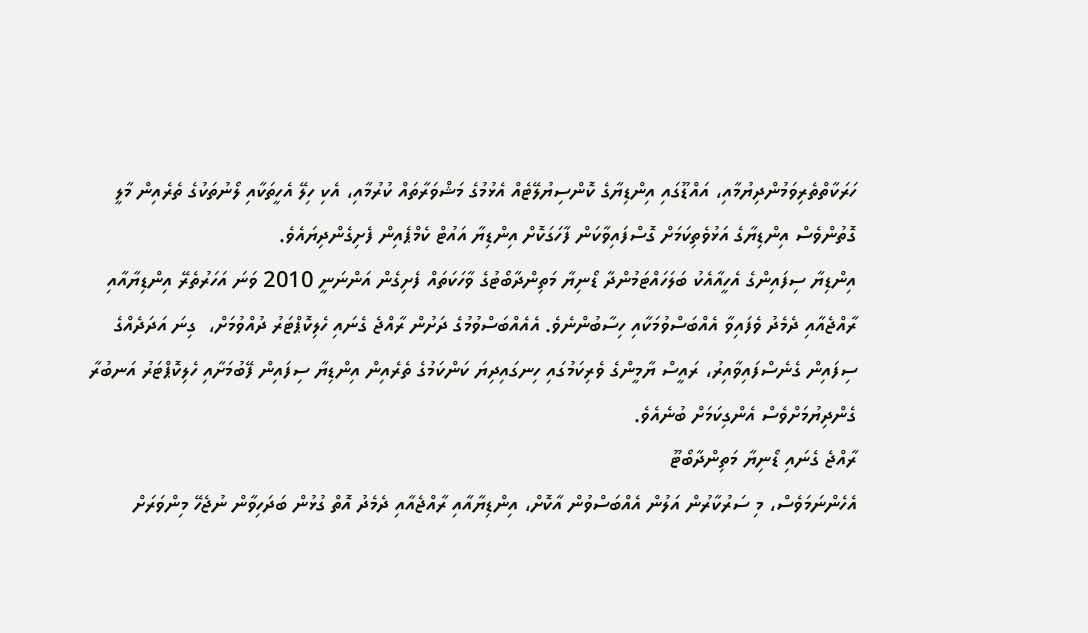ހަރަކާތްތެރިވަމުންދިޔުމާއި، އައްޑޫގައި އިންޑިޔާގެ ކޮންސިޔުލޭޓެއް އެޅުމުގެ މަޝްވަރާތައް ކުރުމާއި، އެކި ހިލޭ އެހީތަކާއި ލޯނުތަކުގެ ތެރެއިން މާލީ ގޮތުންވެސް އިންޑިޔާގެ އަޅުވެތިކަމަށް ގޮސްފައިވާކަން ފާހަގަކޮށް އިންޑިޔާ އައުޓް ކެމްޕެއިން ފެށިގެންދިޔައެވެ.
އިންޑިޔާ ސިފައިންގެ އެހީއާއެކު ބަލަހައްޓަމުންދާ ޑޯނިޔާ މަތިންދާބޯޓުގެ ވާހަކަތައް ފެށިގެން އަންނަނީ 2010 ވަނަ އަހަރުތެރޭ އިންޑިޔާއާއި ރާއްޖެއާއި ދެމެދު ވެފައިވާ އެއްބަސްވުމަކާއި ހިސާބުންނެވެ. އެއެއްބަސްވުމުގެ ދަށުން ރާއްޖެ ގެނައި ހެލިކޮޕްޓަރު ދުއްވުމަށް،  ގިނަ އަދަދެއްގެ ސިފައިން ގެނެސްފައިވާއިރު، ރައީސް ޔާމީންގެ ވެރިކަމުގައި ހިނގައިދިޔަ ކަންކަމުގެ ތެރެއިން އިންޑިޔާ ސިފައިން ފޭބުމަށާއި ހެލިކޮޕްޓަރު އަނބުރާ ގެންދިޔުމަށްވެސް އެންގިކަމަށް ބުނެއެވެ.
ރާއްޖެ ގެނައި ޑޯނިޔާ މަތިންދާބޯޓޫ
އެހެންނަމަވެސް، މި ސަރުކާރުން އަލުން އެއްބަސްވުން އާކޮށް، އިންޑިޔާއާއި ރާއްޖެއާއި ދެމެދު އޮތް ގުޅުން ބަދަހިވާން ނުޖެހޭ މިންވަރަށް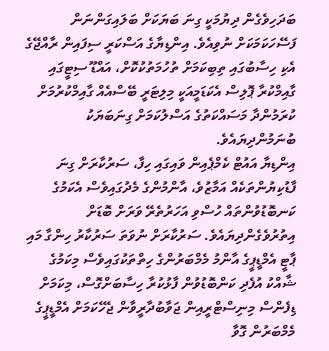ބަދަހިވެގެން ދިޔުމަކީ ގިނަ ބަޔަކަށް ބަލައިގަންނަން ފަސޭހަކަމަކަށް ނުވިއެވެ. އިންޑިޔާގެ އަސްކަރީ ސިފައިން ރާއްޖޭގެ އެކި ހިސާބުގައި ތިބިކަމަށް ތުހުމަތުކުކޮށް، އައްޑޫ ސިޓީގައި ގާއިމްކުރާ ޕޮލިސް އެކަޑަމީއަކީ މިލިޓަރީ ބޭސްއެއް ގާއިމްކުރުމަށް ކުރަމުންދާ މަސައްކަތުގެ އަސްލުކަމަށް ގިނަބަޔަކު ބުނަމުންދިޔައެވެ.
އިންޑިޔާ އައުޓް ކެމްޕެއިން ވައިގައި ހިފާ، ސަރުކާރަށް ގިނަ ފާޑުކިޔުންތަކެއް އަމާޒުވެ، އާންމުންގެ މެދުގައިވެސް އެކަމުގެ ކަނބޮޑުވުންތައް ހުސްވި އަހަރުތެރޭ ވަރަށް ބޮޑަށް އިތުރުވެގެންދިޔައެވެ. ސަރުކާރަށް ނުވަތަ ސަރުކާރު ހިންގާ މައި ޕާޓީ އެމްޑީޕީގެ އާންމު މެމްބަރުންގެ ހިތްތަކުގައިވެސް މިކަމުގެ ޝާއްކު އުފެދި ކަންބޮޑުވުން ފާޅުކުރާ ހިސާބަށްގޮސް، މިކަމަށް ޑިފެންސް މިނިސްޓްރީއިން ޖަވާބުދާރީވާން ޖެހޭކަމަށް އެމްޑީޕީގެ މެމްބަރުން ގޮވާ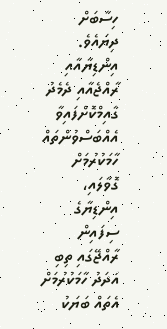ހިސާބަށް ދިޔައެވެ.
އިންޑިޔާއާއި ރާއްޖެއާއި ދެމެދު ގާއިމްކޮށްފައިވާ އެއްބަސްވުންތައް ހާމަކުރުމަށް ގޮވާލައި، އިންޑިޔާގެ ސިފައިން ރާއްޖޭގައި ތިބި އަދަދު ހާމަކުރުމަށް އެތައް ބަޔަކު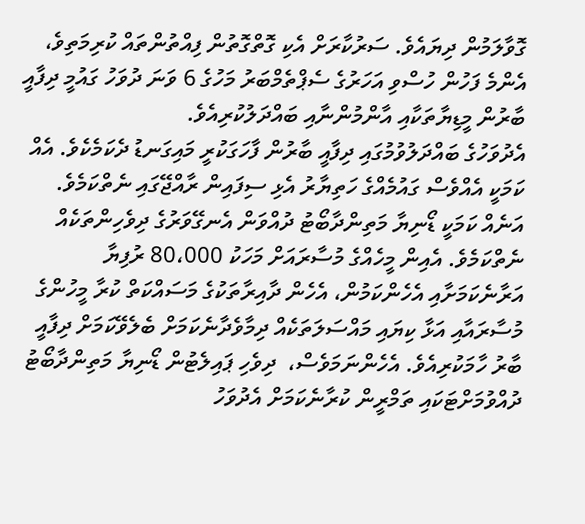ގޮވާލަމުން ދިޔައެވެ. ސަރުކާރަށް އެކި ގޮތްގޮތުން ފިއްތުންތައް ކުރިމަތިވެ، އެންމެ ފަހުން ހުސްވި އަހަރުގެ ސެޕްތެމްބަރު މަހުގެ 6 ވަނަ ދުވަހު ގައުމީ ދިފާއީ ބާރުން މީޑިޔާތަކާއި އާންމުންނާއި ބައްދަލުކުރިއެވެ.
އެދުވަހުގެ ބައްދަލުވުމުގައި ދިފާއީ ބާރުން ފާހަގަކުރީ މައިގަނޑު ދެކަމެކެވެ. އެއް ކަމަކީ އެއްވެސް ގައުމެއްގެ ހަތިޔާރު އެޅި ސިފައިން ރާއްޖޭގައި ނެތްކަމެވެ. އަނެއް ކަމަކީ ޑޯނިޔާ މަތިންދާބޯޓު ދުއްވަން އެނގޭވަރުގެ ދިވެހިންތަކެއް ނެތްކަމެވެ. އެއިން މީހެއްގެ މުސާރައަށް މަހަކު 80،000 ރުފިޔާ އަރާނެކަމަށާއި އެހެންކަމުން، އެހެން ދާއިރާތަކުގެ މަސައްކަތް ކުރާ މީހުންގެ މުސާރައާއި އަޅާ ކިޔައި މައްސަލަތަކެއް ދިމާވެދާނެކަމަށް ބެލެވޭކަމަށް ދިފާއީ ބާރު ހާމަކުރިއެވެ. އެހެންނަމަވެސް،  ދިވެހި ޕައިލެޓުން ޑޯނިޔާ މަތިންދާބޯޓު ދުއްވުމަށްޓަކައި ތަމްރީން ކުރާނެކަމަށް އެދުވަހު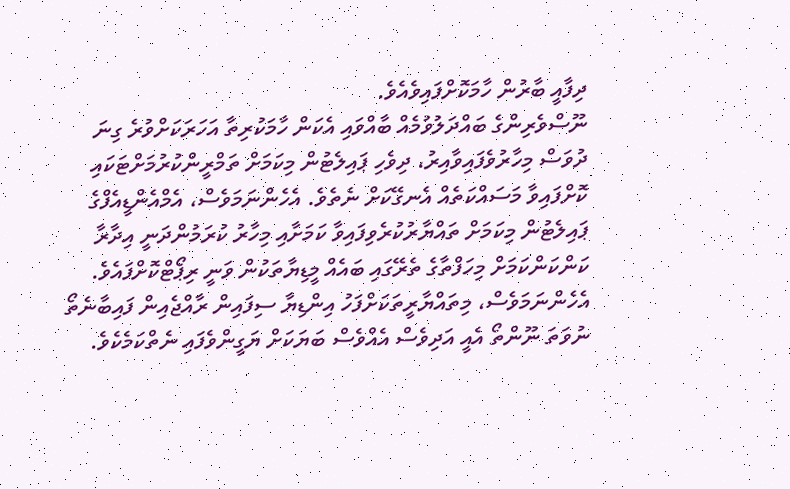ދިފާއީ ބާރުން ހާމަކޮށްފައިވެއެވެ.
ނޫސްވެރިންގެ ބައްދަލުވުމެއް ބާއްވައި އެކަން ހާމަކުރިތާ އަހަރަކަށްވުރެ ގިނަ ދުވަސް މިހާރުވެފައިވާއިރު، ދިވެހި ޕައިލެޓުން މިކަމަށް ތަމްރީންކުރުމަށްޓަކައި ކޮށްފައިވާ މަސައްކަތެއް އެނގޭކަށް ނެތެވެ. އެހެންނަމަވެސް، އެމްއެންޑީއެފްގެ ޕައިލެޓުން މިކަމަށް ތައްޔާރުކުރެވިފައިވާ ކަމަށާއި މިހާރު ކުރަމުންދަނީ އިދާރާ ކަންކަންކަމަށް މިހަފްތާގެ ތެރޭގައި ބައެއް މީޑިޔާތަކުން ވަނީ ރިޕޯޓްކޮށްފައެވެ. އެހެންނަމަވެސް، މިތައްޔާރީތަކަށްފަހު އިންޑިޔާ ސިފައިން ރާއްޖެއިން ފައިބާނެތޯ ނުވަތަ ނޫންތޯ އެއީ އަދިވެސް އެއްވެސް ބަޔަކަށް ޔަގީންވެފައި ނެތްކަމެކެވެ.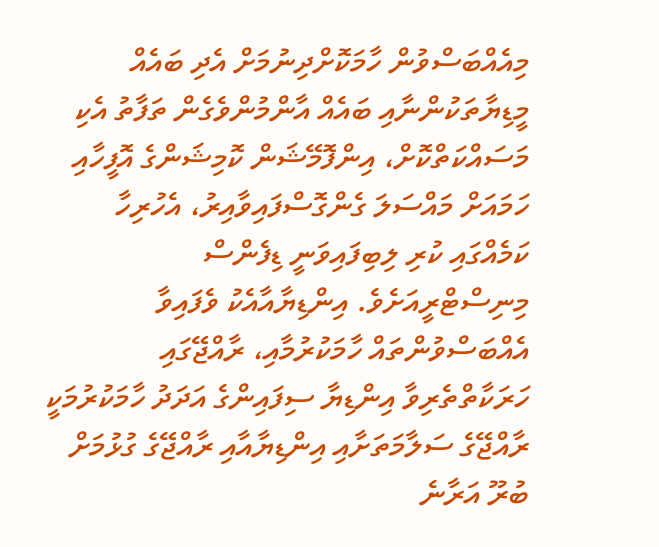މިއެއްބަސްވުން ހާމަކޮށްދިނުމަށް އެދި ބައެއް މީޑިޔާތަކުންނާއި ބައެއް އާންމުންވެގެން ތަފާތު އެކި މަސައްކަތްކޮށް، އިންފޮމޭޝަން ކޮމިޝަންގެ އޮފީހާއި ހަމައަށް މައްސަލަ ގެންގޮސްފައިވާއިރު، އެހުރިހާ ކަމެއްގައި ކުރި ލިބިފައިވަނީ ޑިފެންސް މިނިސްޓްރީއަށެވެ. އިންޑިޔާއާއެކު ވެފައިވާ އެއްބަސްވުންތައް ހާމަކުރުމާއި، ރާއްޖޭގައި ހަރަކާތްތެރިވާ އިންޑިޔާ ސިފައިންގެ އަދަދު ހާމަކުރުމަކީ ރާއްޖޭގެ ސަލާމަތަށާއި އިންޑިޔާއާއި ރާއްޖޭގެ ގުޅުމަށް ބުރޫ އަރާނެ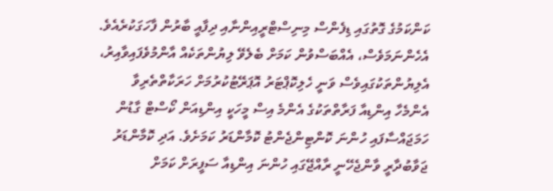ކަންކަމުގެ ގޮތުގައި ޑިފެންސް މިނިސްޓްރީއިންނާއި ދިފާއީ ބާރުން ފާހަގަކުރެއެވެ.
އެހެންނަމަވެސް، އެއްބަސްވުން ކަމަށް ބެލެވޭ ލިޔުންތަކެއް އާންމުވެފައިވާއިރު، އެލިޔުންތަކުގައިވެސް ވަނީ ހެލިކޮޕްޓަރު އޮޕަރޭޓުކުރުމަށް ހަރަކާތްތެރިވާ އެންމެހާ އިންޑިއާ ފަރާތްތަކުގެ އެންމެ އިސް މީހަކީ އިންޑިއަން ކޯސްޓް ގާޑުން ހަމަޖައްސާފައި ހުންނަ ކޮންޓިންޖެންޓު ކޮމާންޑަރު ކަމަށެވެ. އަދި ކޮމާންޑަރު ޖަވާބުދާރީ ވާންޖެހޭނީ ރާއްޖޭގައި ހުންނަ އިންޑިއާ ސަފީރަށް ކަމަށް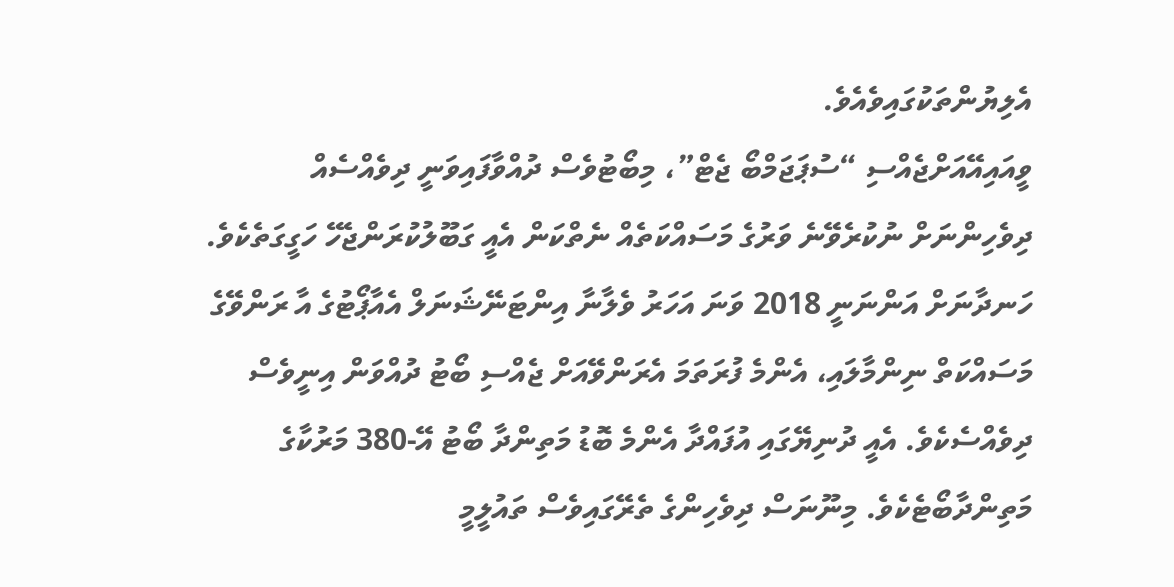އެލިޔުންތަކުގައިވެއެވެ.
ވީއައިއޭއަށްޖެއްސި “ސުޕަޖަމްބޯ ޖެޓް”، މިބޯޓުވެސް ދުއްވާފައިވަނީ ދިވެއްސެއް
ދިވެހިންނަށް ނުކުރެވޭނެ ވަރުގެ މަސައްކަތެއް ނެތްކަން އެއީ ގަބޫލުކުރަންޖެހޭ ހަގީގަތެކެވެ. ހަނދާނަށް އަންނަނީ 2018 ވަނަ އަހަރު ވެލާނާ އިންޓަނޭޝަނަލް އެއާޕޯޓުގެ އާ ރަންވޭގެ މަސައްކަތް ނިންމާލައި، އެންމެ ފުރަތަމަ އެރަންވޭއަށް ޖެއްސި ބޯޓު ދުއްވަން އިނީވެސް ދިވެއްސެކެވެ. އެއީ ދުނިޔޭގައި އުފައްދާ އެންމެ ބޮޑު މަތިންދާ ބޯޓު އޭ-380 މަރުކާގެ މަތިންދާބޯޓެކެވެ. މިނޫނަސް ދިވެހިންގެ ތެރޭގައިވެސް ތައުލީމީ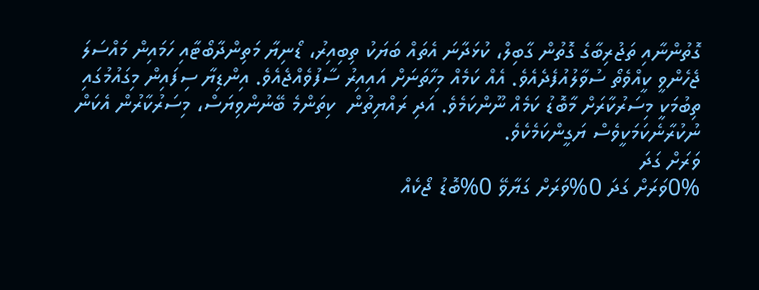ގޮތުންނާއި ތަޖުރިބާގެ ގޮތުން ގާބިލް، ކުޅަދާނަ އެތައް ބަޔަކު ތިބިއިރު، ޑޯނިޔާ މަތިންދާބޯޓާއި ހަމައިން މައްސަލަ ޖެހެންވީ ކީއްވެތޯ ސުވާލުއުފެދެއެވެ. އެއް ކަމެއް މިހާތަނަށް އައިއިރު ސާފުވެއްޖެއެވެ. އިންޑިޔާ ސިފައިން މިގައުމުގައި ތިބުމަކީ މިސަރުކާރަށް މާބޮޑު ކަމެއް ނޫންކަމެވެ. އަދި ރައްޔިތުން  ކިތަންމެ ބޭނުންވިޔަސް، މިސަރުކާރުން އެކަން ނުކުރާނެކަމަކީވެސް ޔަގީންކަމެކެވެ.
ވަރަށް ގަދަ
0%ވަރަށް ގަދަ 0%ވަރަށް ގަޔާވޭ 0%ބޮޑު ޖޯކެއް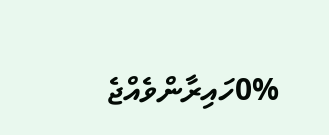0%ހައިރާންވެއްޖެ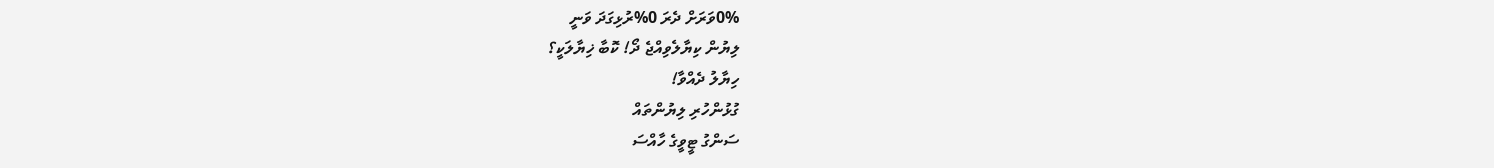0%ވަރަށް ދެރަ 0%ރުޅިގަދަ ވަނީ
ލިޔުން ކިޔާލެވިއްޖެ ދޯ! ކޮބާ ޚިޔާލަކީ؟
ހިޔާލު ދެއްވާ!
ގުޅުންހުރި ލިޔުންތައް
ސަންގު ޓީވީގެ ހާއްސަ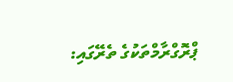ޕްރޮގްރާމްތަކުގެ ތެރޭގައި: